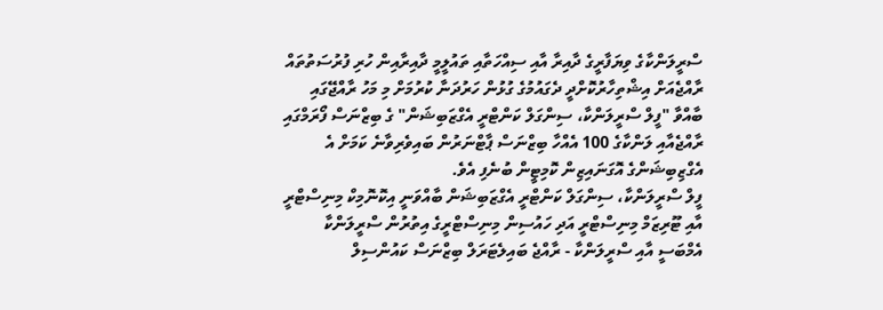ސްރީލަންކާގެ ވިޔަފާރީގެ ދާއިރާ އާއި ސިއްހަތާއި ތައުލީމީ ދާއިރާއިން ހުރި ފުރުސަތުތައް ރާއްޖެއަށް އިޝްތިހާރުކޮށްދީ ދެގައުމުގެ ގުޅުން ހަރުދަނާ ކުރުމަށް މި މަހު ރާއްޖޭގައި ބާއްވާ "ފީލް ސްރީލަންކާ، ސިންގަލް ކަންޓްރީ އެގްޒަބިޝަން" ގެ ބިޒްނަސް ފޯރަމްގައި ރާއްޖެއާއި ލަންކާގެ 100 އެއްހާ ބިޒްނަސް ޕާޓްނަރުން ބައިވެރިވާނެ ކަމަށް އެ އެގްޒިބިޝަންގެ އޮގަނައިޒިން ކޮމިޓީން ބުނެފި އެވެ.
ފީލް ސްރީލަންކާ، ސިންގަލް ކަންޓްރީ އެގްޒަބިޝަން ބާއްވަނީ އިކޮނޮމިކް މިނިސްޓްރީ އާއި ޓޫރިޒަމް މިނިސްޓްރީ އަދި ހައުސިން މިނިސްޓްރީގެ އިތުރުން ސްރީލަންކާ އެމްބަސީ އާއި ސްރީލަންކާ - ރާއްޖެ ބައިލެޓަރަލް ބިޒްނަސް ކައުންސިލް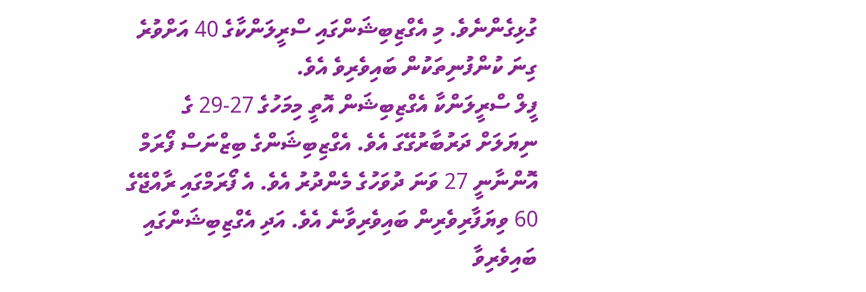ގުޅިގެންނެވެ. މި އެގްޒިބިޝަންގައި ސްރީލަންކާގެ 40 އަށްވުރެ ގިނަ ކުންފުނިތަކުން ބައިވެރިވެ އެވެ.
ފީލް ސްރީލަންކާ އެގްޒިބިޝަން އޮތީ މިމަހުގެ 27-29 ގެ ނިޔަލަށް ދަރުބާރުގޭގަ އެވެ. އެގްޒިބިޝަންގެ ބިޒްނަސް ފޯރަމް އޮންނާނީ 27 ވަނަ ދުވަހުގެ މެންދުރު އެވެ. އެ ފޯރަމްގައި ރާއްޖޭގެ 60 ވިޔަފާރިވެރިން ބައިވެރިވާނެ އެވެ. އަދި އެގްޒިބިޝަންގައި ބައިވެރިވާ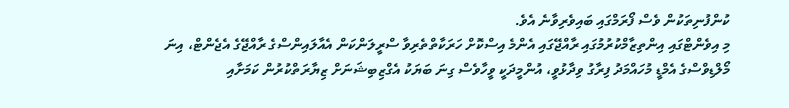ކުންފުނިތަކުން ވެސް ފޯރަމްގައި ބައިވެރިވާނެ އެވެ.
މި އިވެންޓްގައި އިންތިޒާމްކުރުމުގައި ރާއްޖޭގައި އެންމެ އިސްކޮށް ހަރަކާތްތެރިވާ ސްރީލަންކަން އެއާލައިންސްގެ ރާއްޖޭގެ އެޖެންޓް، އިނަ މޯލްޑިވްސްގެ އެމްޑީ މުހައްމަދު ފިރާގު ވިދާޅުވީ، އުންމީދަކީ ވީހާވެސް ގިނަ ބަޔަކު އެގްޒިބިޝަނަށް ޒިޔާރަތްކުރުން ކަމަށާއި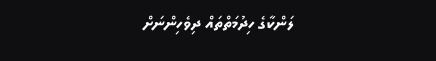ލަންކާގެ ހިދުމަތްތައް ދިވެހިންނަށް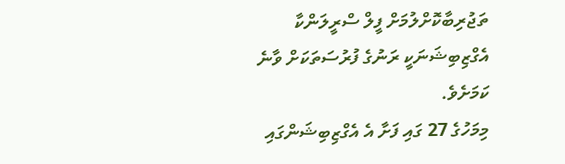ތަޖުރިބާކޮށްލުމަށް ފީލް ސްރީލަންކާ އެގްޒިބިޝަނަކީ ރަނުގެ ފުރުސަތަކަށް ވާނެ ކަމަށެވެ.
މިމަހުގެ 27 ގައި ފަށާ އެ އެގްޒިބިޝަންގައި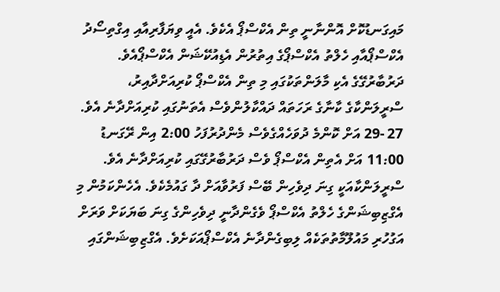މައިގަނޑުކޮށް އޮންނާނީ ތިން އެކްސްޕޯ އެކެވެ. އެއީ ވިޔަފާރިއާއި އިގްތިސޯދު އެކްސްޕޯއާއި ހެލްތު އެކްސްޕޯގެ އިތުރުން އެޑިއުކޭޝަން އެކްސްޕޯއެވެ. ދަރުބާރުގޭގެ އެކި މާލަންތަކުގައި މި ތިން އެކްސްޕޯ ކުރިއަށްދާއިރު، ސްރީލަންކާގެ ކާނާގެ ރަހަތައް ދައްކާލުންވެސް އެތަނުގައި ކުރިއަށްދާނެ އެވެ. 27 -29 އަށް ކޮންމެ ދުވަހެއްގެވެސް މެންދުރުފަހު 2:00 އިން ރޭގަނޑު 11:00 އަށް އެތިން އެކްސްޕޯ ވެސް ދަރުބާރުގޭގައި ކުރިއަށްދާނެ އެވެ.
ސްރީލަންކާއަކީ ގިނަ ދިވެހިން ބޭސް ފަރުވާއަށް ދާ ގައުމެކެވެ. އެހެންކަމުން މި އެގްޒިބިޝަންގެ ހެލްތު އެކްސްޕޯ ވެގެންދާނީ ދިވެހިންގެ ގިނަ ބަޔަކަށް ވަރަށް އަގުހުރި މައުލޫމާތުތަކެއް ލިބިގެންދާނެ އެކްސްޕޯއަކަށެވެ. އެގްޒިބިޝަންގައި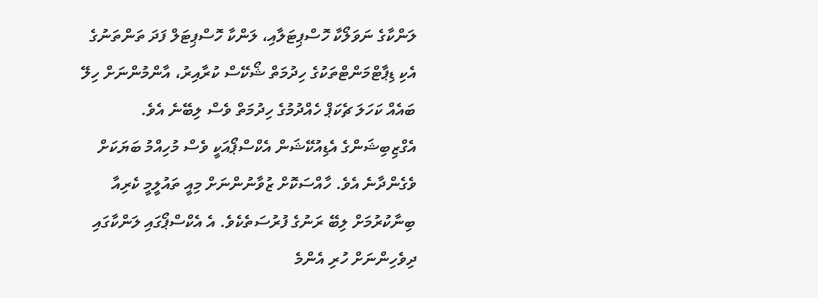ލަންކާގެ ނަވަލޯކާ ހޮސްޕިޓަލާއި، ލަންކާ ހޮސްޕިޓަލް ފަދަ ތަންތަނުގެ އެކި ޑިޕާޓްމަންޓްތަކުގެ ހިދުމަތް ޝޯކޭސް ކުރާއިރު، އާންމުންނަށް ހިލޭ ބައެއް ކަހަލަ ޗެކަޕް ހެއްދުމުގެ ހިދުމަތް ވެސް ލިބޭނެ އެވެ.
އެގްޒިބިޝަންގެ އެޑިއުކޭޝަން އެކްސްޕޯއަކީ ވެސް މުހިއްމު ބަޔަކަށް ވެގެންދާނެ އެވެ. ހާއްސަކޮށް ޒުވާނުންނަށް މިއީ ތައުލީމީ ކެރިއާ ބިނާކުރުމަށް ލިބޭ ރަނުގެ ފުރުސަތެކެވެ. އެ އެކްސްޕޯގައި ލަންކާގައި ދިވެހިންނަށް ހުރި އެންމެ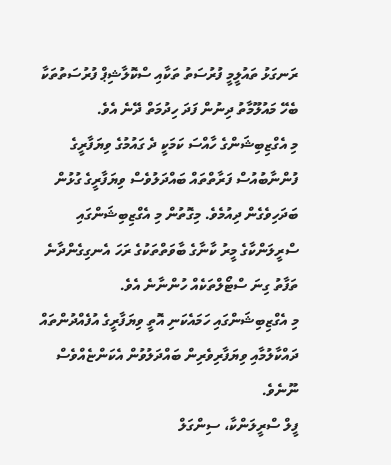ރަނގަޅު ތައުލީމީ ފުރުސަތު ތަކާއި ސްކޮލާޝިޕް ފުރުސަތުތަކާ ބެހޭ މައުލޫމާތު ދިނުން ފަދަ ހިދުމަތް ދޭނެ އެވެ.
މި އެގްޒިބިޝަންގެ ހާއްސަ ކަމަކީ ދެ ގައުމުގެ ވިޔަފާރީގެ ފުންނާބުއުސް ފަރާތްތައް ބައްދަލުވެސް ވިޔަފާރީގެ ގުޅުން ބަދަހިވެގެން ދިއުމެވެ. މިގޮތުން މި އެގްޒިބިޝަންގައި ސްރީލަންކާގެ މީރު ކާނާގެ ބާވަތްތަކުގެ ރަހަ އެނގިގެންދާނެ ތަފާތު ގިނަ ސްޓޯލްތަކެއް ހުންނާނެ އެވެ.
މި އެގްޒިބިޝަންގައި ހަމައެކަނި އޮތީ ވިޔަފާރީގެ އުފެއްދުންތައް ދައްކާލުމާއި ވިޔަފާރިވެރިން ބައްދަލުވުން އެކަންޏެއްވެސް ނޫނެވެ.
ފީލް ސްރީލަންކާ، ސިންގަލް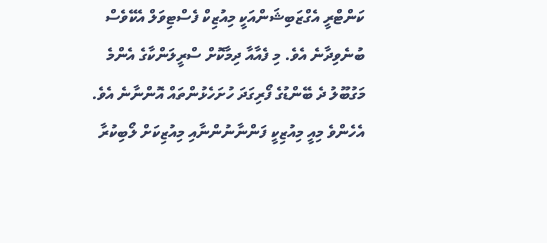ކަންޓްރީ އެގްޒަބިޝަންއަކީ މިއުޒިކް ފެސްޓިވަލް އެކޭވެސް ބުނެވިދާނެ އެވެ. މި ފެއާއާ ދިމާކޮށް ސްރީލަންކާގެ އެންމެ މަގުބޫލު ދެ ބޭންޑުގެ ފޯރިގަދަ ހުށަހެޅުންތައް އޮންނާނެ އެވެ. އެހެންވެ މިއީ މިއުޒިކީ ފަންނާނުންނާއި މިއުޒިކަށް ލޯބިކުރާ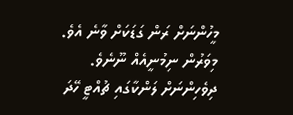މީހުންނަށް ރަން ގަޑަކަށް ވާނެ އެވެ. މިވަރުން ނިމުނީއެއް ނޫނެވެ. ދިވެހިންނަށް ލަންކާގައި ޗުއްޓީ ހޭދަ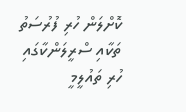ކޮށްލަން ހުރި ފުރުސަތު ތަކާއި ސްރީލަންކާގައި ހުރި ތައުލީމީ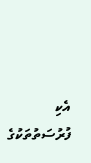އެކި ފުރުސަތުތަކުގެ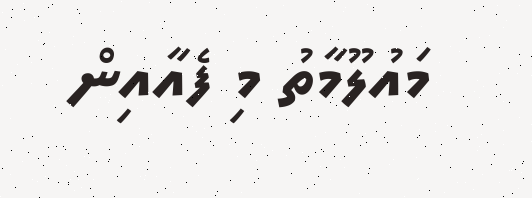މައުލޫމާތު މި ފެއާއިން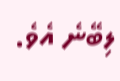ލިބޭނެ އެވެ.